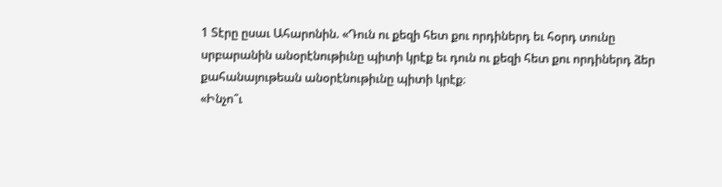1 Տէրը ըսաւ Ահարոնին. «Դուն ու քեզի հետ քու որդիներդ եւ հօրդ տունը սրբարանին անօրէնութիւնը պիտի կրէք եւ դուն ու քեզի հետ քու որդիներդ ձեր քահանայութեան անօրէնութիւնը պիտի կրէք։
«Ինչո՞ւ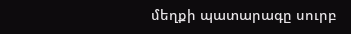մեղքի պատարագը սուրբ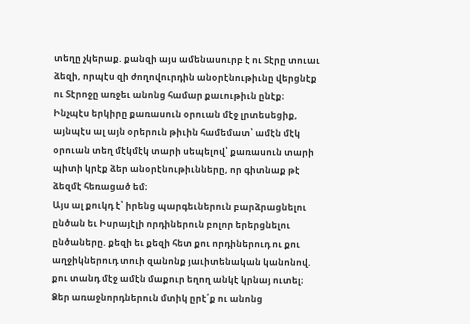տեղը չկերաք. քանզի այս ամենասուրբ է ու Տէրը տուաւ ձեզի, որպէս զի ժողովուրդին անօրէնութիւնը վերցնէք ու Տէրոջը առջեւ անոնց համար քաւութիւն ընէք։
Ինչպէս երկիրը քառասուն օրուան մէջ լրտեսեցիք, այնպէս ալ այն օրերուն թիւին համեմատ՝ ամէն մէկ օրուան տեղ մէկմէկ տարի սեպելով՝ քառասուն տարի պիտի կրէք ձեր անօրէնութիւնները, որ գիտնաք թէ ձեզմէ հեռացած եմ։
Այս ալ քուկդ է՝ իրենց պարգեւներուն բարձրացնելու ընծան եւ Իսրայէլի որդիներուն բոլոր երերցնելու ընծաները. քեզի եւ քեզի հետ քու որդիներուդ ու քու աղջիկներուդ տուի զանոնք յաւիտենական կանոնով. քու տանդ մէջ ամէն մաքուր եղող անկէ կրնայ ուտել։
Ձեր առաջնորդներուն մտիկ ըրէ՛ք ու անոնց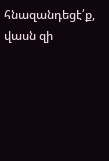հնազանդեցէ՛ք, վասն զի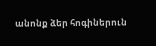անոնք ձեր հոգիներուն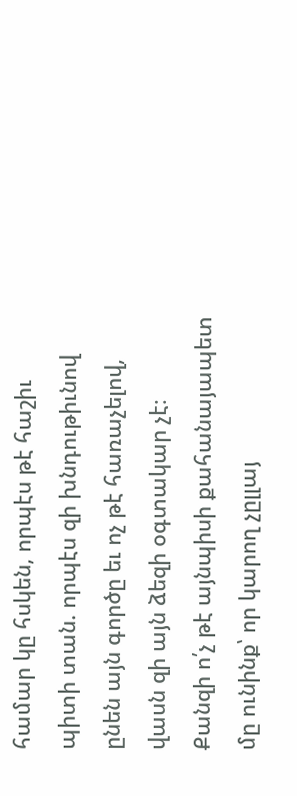համար կը հսկեն, որպէս թէ հաշիւ պիտի տան. որպէս զի խնդութիւնով ընեն այն գործը եւ ոչ թէ հառաչելով, վասն զի այն ձեզի օգտակար չէ։
Քանզի ո՛չ թէ այնպիսի քահանայապետ մը ունինք՝ որ կարող չըլլայ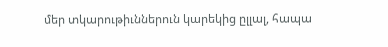մեր տկարութիւններուն կարեկից ըլլալ, հապա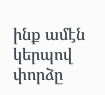ինք ամէն կերպով փորձը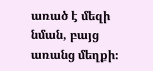առած է մեզի նման, բայց առանց մեղքի։